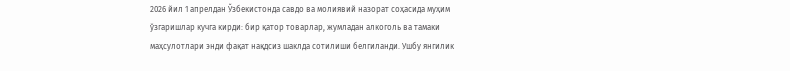2026 йил 1 апрелдан Ўзбекистонда савдо ва молиявий назорат соҳасида муҳим ўзгаришлар кучга кирди: бир қатор товарлар, жумладан алкоголь ва тамаки маҳсулотлари энди фақат нақдсиз шаклда сотилиши белгиланди. Ушбу янгилик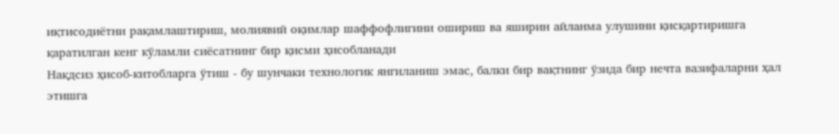иқтисодиётни рақамлаштириш, молиявий оқимлар шаффофлигини ошириш ва яширин айланма улушини қисқартиришга қаратилган кенг кўламли сиёсатнинг бир қисми ҳисобланади
Нақдсиз ҳисоб-китобларга ўтиш - бу шунчаки технологик янгиланиш эмас, балки бир вақтнинг ўзида бир нечта вазифаларни ҳал этишга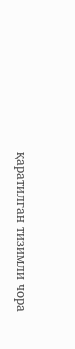қаратилган тизимли чора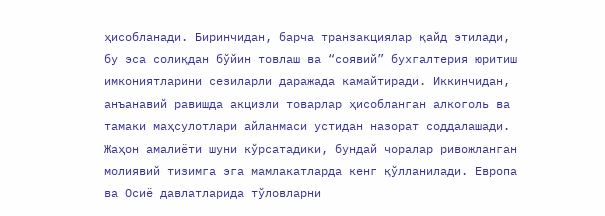ҳисобланади. Биринчидан, барча транзакциялар қайд этилади, бу эса солиқдан бўйин товлаш ва “соявий” бухгалтерия юритиш имкониятларини сезиларли даражада камайтиради. Иккинчидан, анъанавий равишда акцизли товарлар ҳисобланган алкоголь ва тамаки маҳсулотлари айланмаси устидан назорат соддалашади.
Жаҳон амалиёти шуни кўрсатадики, бундай чоралар ривожланган молиявий тизимга эга мамлакатларда кенг қўлланилади. Европа ва Осиё давлатларида тўловларни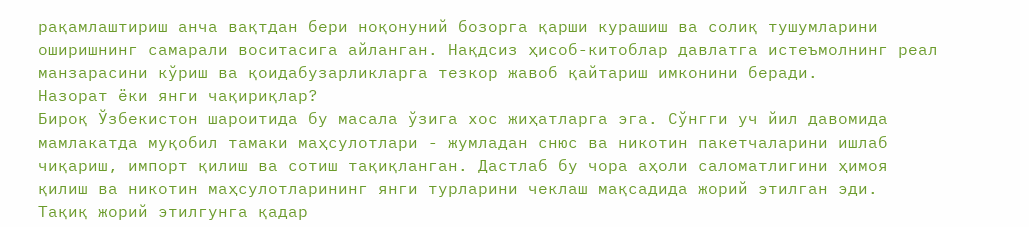рақамлаштириш анча вақтдан бери ноқонуний бозорга қарши курашиш ва солиқ тушумларини оширишнинг самарали воситасига айланган. Нақдсиз ҳисоб-китоблар давлатга истеъмолнинг реал манзарасини кўриш ва қоидабузарликларга тезкор жавоб қайтариш имконини беради.
Назорат ёки янги чақириқлар?
Бироқ Ўзбекистон шароитида бу масала ўзига хос жиҳатларга эга. Сўнгги уч йил давомида мамлакатда муқобил тамаки маҳсулотлари - жумладан снюс ва никотин пакетчаларини ишлаб чиқариш, импорт қилиш ва сотиш тақиқланган. Дастлаб бу чора аҳоли саломатлигини ҳимоя қилиш ва никотин маҳсулотларининг янги турларини чеклаш мақсадида жорий этилган эди.
Тақиқ жорий этилгунга қадар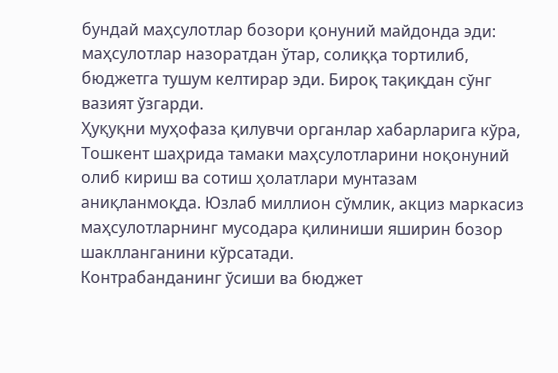бундай маҳсулотлар бозори қонуний майдонда эди: маҳсулотлар назоратдан ўтар, солиққа тортилиб, бюджетга тушум келтирар эди. Бироқ тақиқдан сўнг вазият ўзгарди.
Ҳуқуқни муҳофаза қилувчи органлар хабарларига кўра, Тошкент шаҳрида тамаки маҳсулотларини ноқонуний олиб кириш ва сотиш ҳолатлари мунтазам аниқланмоқда. Юзлаб миллион сўмлик, акциз маркасиз маҳсулотларнинг мусодара қилиниши яширин бозор шаклланганини кўрсатади.
Контрабанданинг ўсиши ва бюджет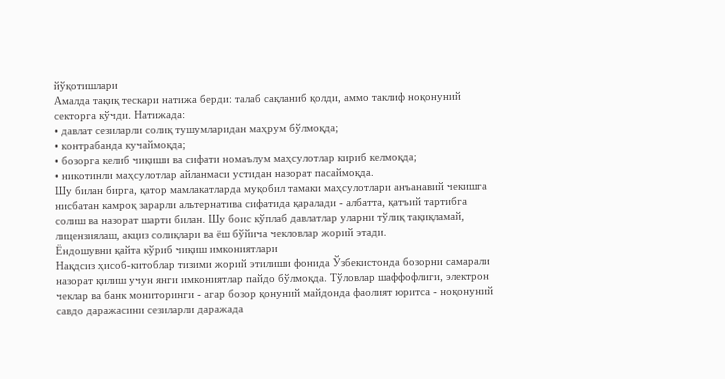йўқотишлари
Амалда тақиқ тескари натижа берди: талаб сақланиб қолди, аммо таклиф ноқонуний секторга кўчди. Натижада:
• давлат сезиларли солиқ тушумларидан маҳрум бўлмоқда;
• контрабанда кучаймоқда;
• бозорга келиб чиқиши ва сифати номаълум маҳсулотлар кириб келмоқда;
• никотинли маҳсулотлар айланмаси устидан назорат пасаймоқда.
Шу билан бирга, қатор мамлакатларда муқобил тамаки маҳсулотлари анъанавий чекишга нисбатан камроқ зарарли альтернатива сифатида қаралади - албатта, қатъий тартибга солиш ва назорат шарти билан. Шу боис кўплаб давлатлар уларни тўлиқ тақиқламай, лицензиялаш, акциз солиқлари ва ёш бўйича чекловлар жорий этади.
Ёндошувни қайта кўриб чиқиш имкониятлари
Нақдсиз ҳисоб-китоблар тизими жорий этилиши фонида Ўзбекистонда бозорни самарали назорат қилиш учун янги имкониятлар пайдо бўлмоқда. Тўловлар шаффофлиги, электрон чеклар ва банк мониторинги - агар бозор қонуний майдонда фаолият юритса - ноқонуний савдо даражасини сезиларли даражада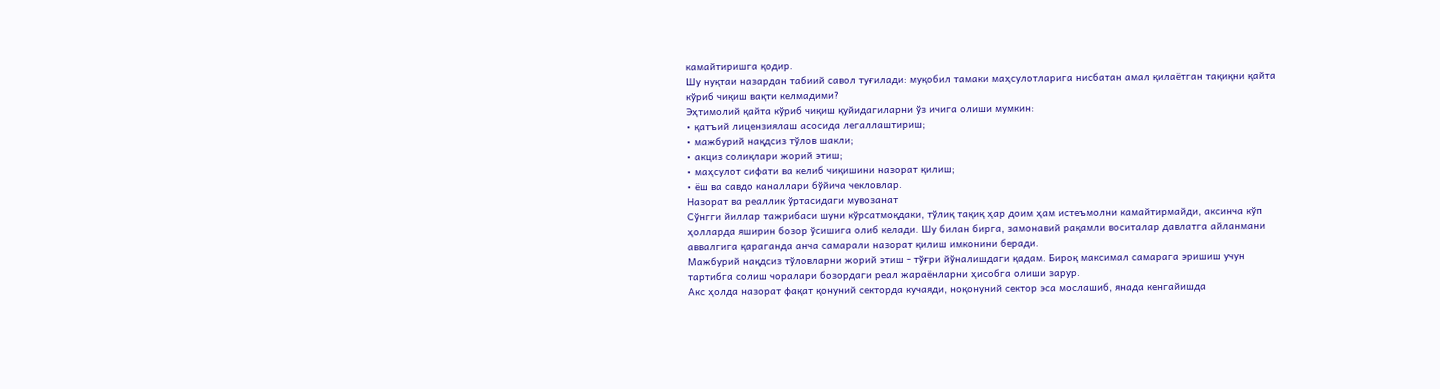камайтиришга қодир.
Шу нуқтаи назардан табиий савол туғилади: муқобил тамаки маҳсулотларига нисбатан амал қилаётган тақиқни қайта кўриб чиқиш вақти келмадими?
Эҳтимолий қайта кўриб чиқиш қуйидагиларни ўз ичига олиши мумкин:
• қатъий лицензиялаш асосида легаллаштириш;
• мажбурий нақдсиз тўлов шакли;
• акциз солиқлари жорий этиш;
• маҳсулот сифати ва келиб чиқишини назорат қилиш;
• ёш ва савдо каналлари бўйича чекловлар.
Назорат ва реаллик ўртасидаги мувозанат
Сўнгги йиллар тажрибаси шуни кўрсатмоқдаки, тўлиқ тақиқ ҳар доим ҳам истеъмолни камайтирмайди, аксинча кўп ҳолларда яширин бозор ўсишига олиб келади. Шу билан бирга, замонавий рақамли воситалар давлатга айланмани аввалгига қараганда анча самарали назорат қилиш имконини беради.
Мажбурий нақдсиз тўловларни жорий этиш - тўғри йўналишдаги қадам. Бироқ максимал самарага эришиш учун тартибга солиш чоралари бозордаги реал жараёнларни ҳисобга олиши зарур.
Акс ҳолда назорат фақат қонуний секторда кучаяди, ноқонуний сектор эса мослашиб, янада кенгайишда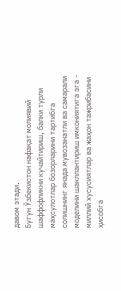давом этади.
Бугун Ўзбекистон нафақат молиявий шаффофликни кучайтириш, балки турли маҳсулотлар бозорларини тартибга солишнинг янада мувозанатли ва самарали моделини шакллантириш имкониятига эга - миллий хусусиятлар ва жаҳон тажрибасини ҳисобга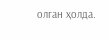олган ҳолда.